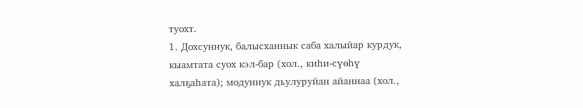туохт.
1. Дохсуннук, балысханнык саба халыйар курдук, кыамтата суох кэл-бар (хол., киһи-сүөһү халҕаһата); модуннук дьулуруйан айаннаа (хол.,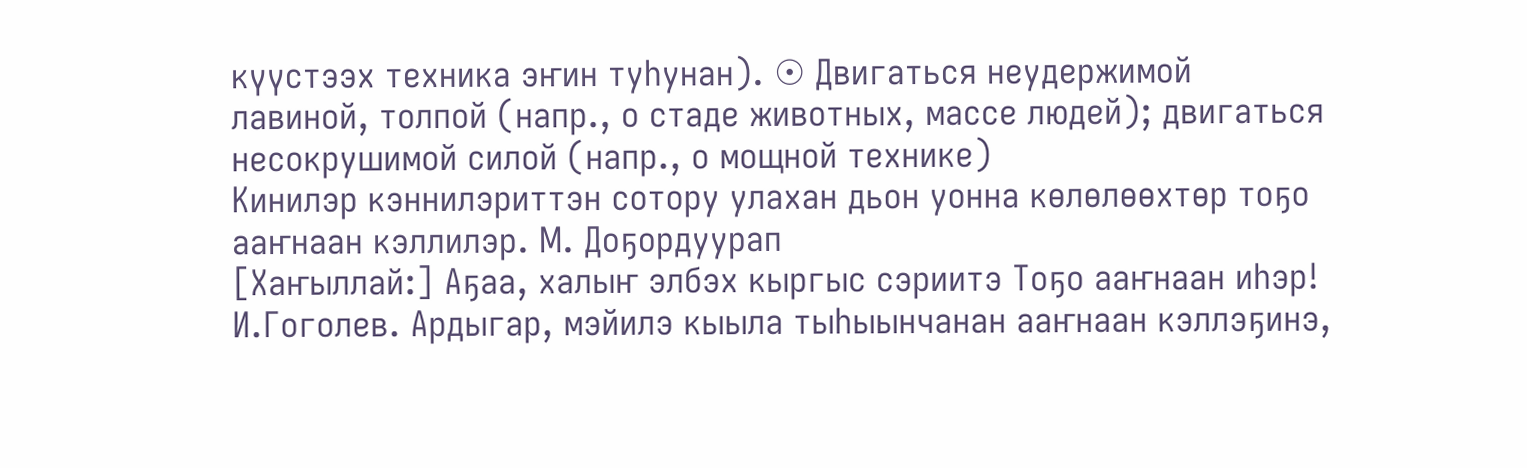күүстээх техника эҥин туһунан). ☉ Двигаться неудержимой лавиной, толпой (напр., о стаде животных, массе людей); двигаться несокрушимой силой (напр., о мощной технике)
Кинилэр кэннилэриттэн сотору улахан дьон уонна көлөлөөхтөр тоҕо ааҥнаан кэллилэр. М. Доҕордуурап
[Хаҥыллай:] Аҕаа, халыҥ элбэх кыргыс сэриитэ Тоҕо ааҥнаан иһэр! И.Гоголев. Ардыгар, мэйилэ кыыла тыһыынчанан ааҥнаан кэллэҕинэ,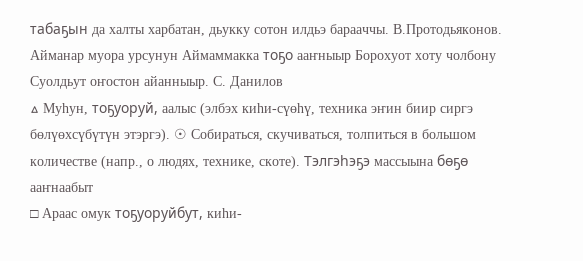табаҕын да халты харбатан, дьукку сотон илдьэ барааччы. В.Протодьяконов. Айманар муора урсунун Аймаммакка тоҕо ааҥныыр Борохуот хоту чолбону Суолдьут оҥостон айанныыр. С. Данилов
△ Муһун, тоҕуоруй, аалыс (элбэх киһи-сүөһү, техника эҥин биир сиргэ бөлүөхсүбүтүн этэргэ). ☉ Собираться, скучиваться, толпиться в большом количестве (напр., о людях, технике, скоте). Тэлгэһэҕэ массыына бөҕө ааҥнаабыт
□ Араас омук тоҕуоруйбут, киһи-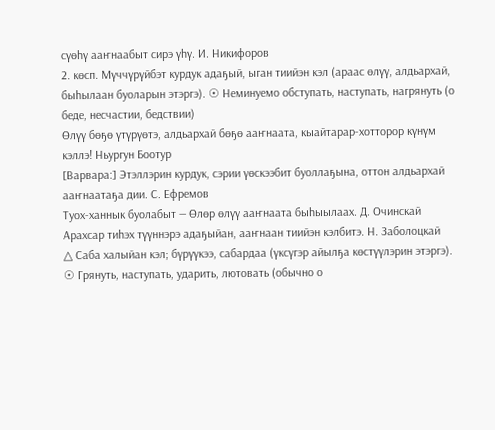сүөһү ааҥнаабыт сирэ үһү. И. Никифоров
2. көсп. Мүччүрүйбэт курдук адаҕый, ыган тиийэн кэл (араас өлүү, алдьархай, быһылаан буоларын этэргэ). ☉ Неминуемо обступать, наступать, нагрянуть (о беде, несчастии, бедствии)
Өлүү бөҕө үтүрүөтэ, алдьархай бөҕө ааҥнаата, кыайтарар-хотторор күнүм кэллэ! Ньургун Боотур
[Варвара:] Этэллэрин курдук, сэрии үөскээбит буоллаҕына, оттон алдьархай ааҥнаатаҕа дии. С. Ефремов
Туох-ханнык буолабыт — Өлөр өлүү ааҥнаата быһыылаах. Д. Очинскай
Арахсар тиһэх түүннэрэ адаҕыйан, ааҥнаан тиийэн кэлбитэ. Н. Заболоцкай
△ Саба халыйан кэл; бүрүүкээ, сабардаа (үксүгэр айылҕа көстүүлэрин этэргэ). ☉ Грянуть, наступать, ударить, лютовать (обычно о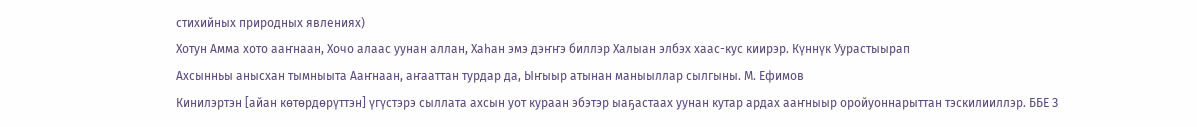стихийных природных явлениях)
Хотун Амма хото ааҥнаан, Хочо алаас уунан аллан, Хаһан эмэ дэҥҥэ биллэр Халыан элбэх хаас-кус киирэр. Күннүк Уурастыырап
Ахсынньы анысхан тымныыта Ааҥнаан, аҥааттан турдар да, Ыҥыыр атынан маныыллар сылгыны. М. Ефимов
Кинилэртэн [айан көтөрдөрүттэн] үгүстэрэ сыллата ахсын уот кураан эбэтэр ыаҕастаах уунан кутар ардах ааҥныыр оройуоннарыттан тэскилииллэр. ББЕ З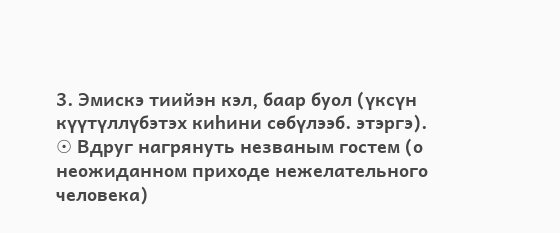3. Эмискэ тиийэн кэл, баар буол (үксүн күүтүллүбэтэх киһини сөбүлээб. этэргэ). ☉ Вдруг нагрянуть незваным гостем (о неожиданном приходе нежелательного человека)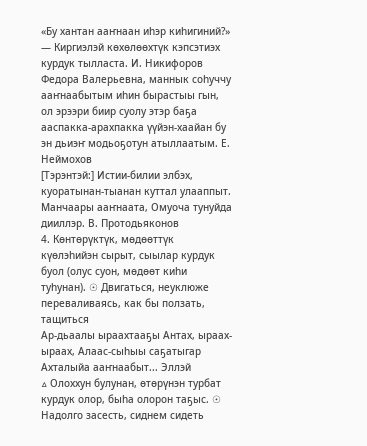«Бу хантан ааҥнаан иһэр киһигиний?» — Киргиэлэй көхөлөөхтүк кэпсэтиэх курдук тылласта. И. Никифоров
Федора Валерьевна, маннык соһуччу ааҥнаабытым иһин бырастыы гын, ол эрээри биир суолу этэр баҕа ааспакка-арахпакка үүйэн-хаайан бу эн дьиэҥ модьоҕотун атыллаатым. Е. Неймохов
[Тэрэнтэй:] Истии-билии элбэх, куоратынан-тыанан куттал улааппыт. Манчаары ааҥнаата, Омуоча тунуйда дииллэр. В. Протодьяконов
4. Көнтөрүктүк, мөдөөттүк күөлэһийэн сырыт, сыылар курдук буол (олус суон, мөдөөт киһи туһунан). ☉ Двигаться, неуклюже переваливаясь, как бы ползать, тащиться
Ар-дьаалы ыраахтааҕы Антах, ыраах-ыраах, Алаас-сыһыы саҕатыгар Ахталыйа ааҥнаабыт... Эллэй
△ Олоххун булунан, өтөрүнэн турбат курдук олор, быһа олорон таҕыс. ☉ Надолго засесть, сиднем сидеть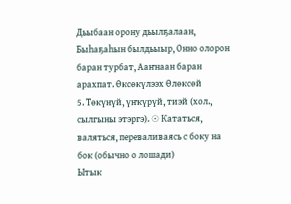Дьыбаан орону дьылҕалаан, Быһаҕаһын былдьыыр, Онно олорон баран турбат, Ааҥнаан баран арахпат. Өксөкүлээх Өлөксөй
5. Төкүнүй, үҥкүрүй, тиэй (хол., сылгыны этэргэ). ☉ Кататься, валяться, переваливаясь с боку на бок (обычно о лошади)
Ытык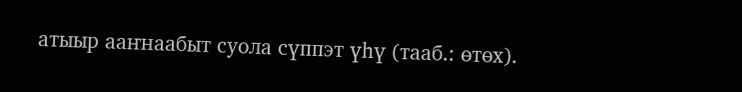атыыр ааҥнаабыт суола сүппэт үһү (тааб.: өтөх).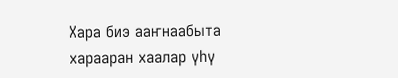Хара биэ ааҥнаабыта харааран хаалар үһү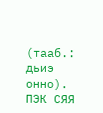(тааб.: дьиэ онно). ПЭК СЯЯ